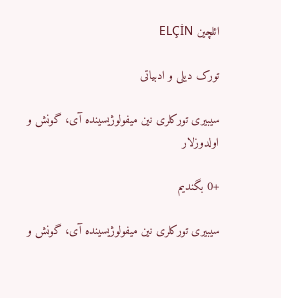ائلچین ELÇİN

تورک دیلی و ادبیاتی

سیبیری تورکلری نین میفولوژیسینده آی، گونش و اولدوزلار

+0 بگندیم

سیبیری تورکلری نین میفولوژیسینده آی، گونش و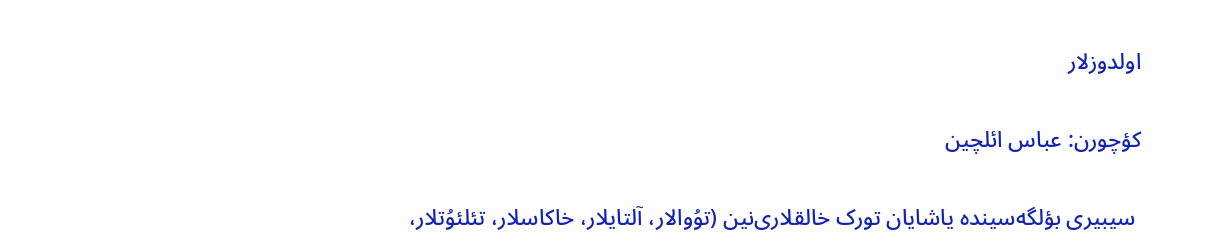اولدوزلار

کؤچورن: عباس ائلچین

 سیبیری بؤلگه‌سینده یاشایان تورک خالقلاری‌نین (توُوالار، آلتایلار، خاکاسلار، تئلئوُتلار،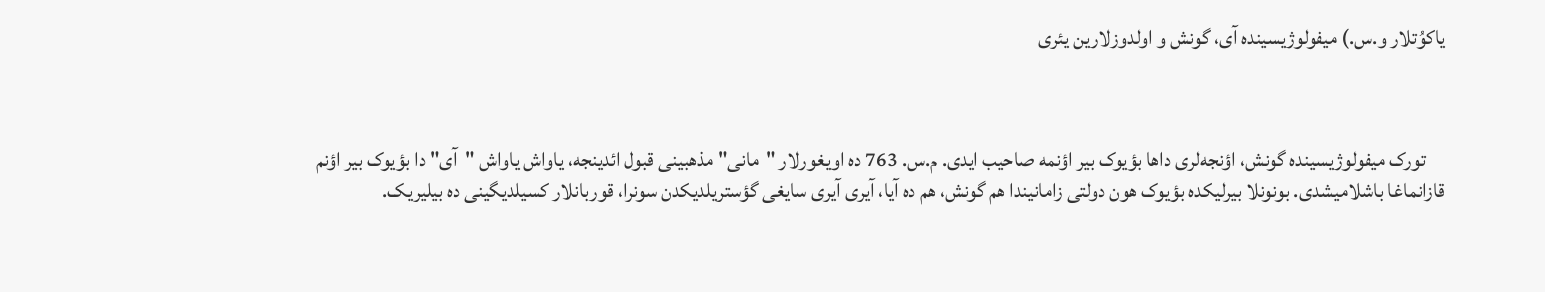یاکوُتلار و.س.) میفولوژیسینده آی، گونش و اولدوزلارین یئری



     تورک میفولوژیسینده گونش، اؤنجه‌لری داها بؤیوک بیر اؤنمه صاحیب ایدی. م.س. 763 ده اویغورلار "مانی" مذهبینی قبول ائدینجه، یاواش یاواش "آی" دا بؤیوک بیر اؤنم قازانماغا باشلامیشدی. بونونلا بیرلیکده بؤیوک هون دولتی زاما‌نیندا هم گونش، هم ده آیا، آیری آیری سایغی گؤستریلدیکدن سونرا، قوربانلار کسیلدیگینی ده بیلیریک.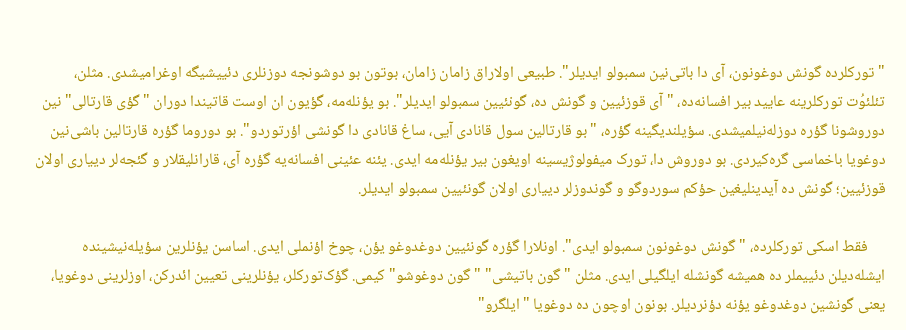"تورکلرده گونش دوغونون، آی دا باتی‌نین سمبولو ایدیلر". طبیعی اولاراق زامان زامان، بوتون بو دوشونجه دوزنلری دئییشیگه اوغرامیشدی. مثلن، تئلئوُت تورکلرینه عایید بیر افسانه‌ده، "آی قوزئیین و گونش ده، گونئیین سمبولو ایدیلر". بو یؤنله‌مه، گؤیون ان اوست قاتیندا دوران "گؤی قارتالی"نین دوروشونا گؤره دوزله‌نیلمیشدی. سؤیلندیگینه گؤره، "بو قارتالین سول قانادی آیی، ساغ قانادی دا گونشی اؤرتوردو". بو دوروما گؤره قارتالین باشی‌نین دوغویا باخماسی گره‌کیردی. بو دوروش دا، تورک میفولوژیسینه اویغون بیر یؤنله‌مه ایدی. یئنه عئینی افسانه‌یه گؤره آی، قارانلیقلار و گئجه‌لر دییاری اولان قوزئیین؛ گونش ده آیدینلیغین حؤکم سوردوگو و گوندوزلر دییاری اولان گونئیین سمبولو ایدیلر.

     فقط اسکی تورکلرده، "گونش دوغونون سمبولو ایدی". اونلارا گؤره گونئیین دوغدوغو یؤن، چوخ اؤنملی ایدی. اساسن یؤنلرین سؤیله‌نیشینده ایشله‌دیلن دئییملر ده همیشه گونشله ایلگیلی‌ ایدی. مثلن "گون باتیشی" "گون دوغوشو" کیمی. گؤک‌تورکلر، یؤنلرینی تعیین ائدرکن، اوزلرینی دوغویا، یعنی گونشین دوغدوغو یؤنه دؤنردیلر. بونون اوچون ده دوغویا "ایلگرو"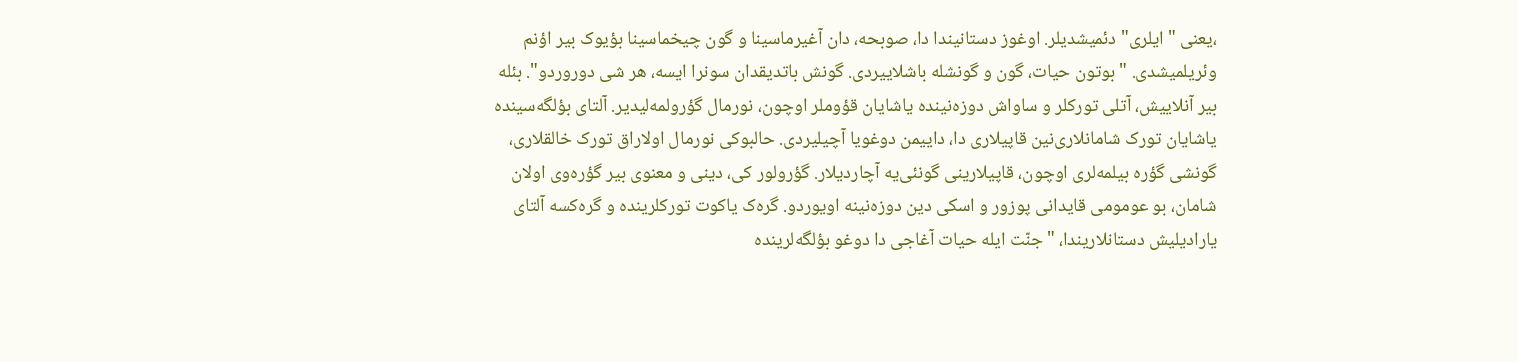،یعنی "ایلری" دئمیشدیلر. اوغوز دستا‌نیندا دا، صوبحه، دان آغیرماسینا و گون چیخماسینا بؤیوک بیر اؤنم وئریلمیشدی. "بوتون حیات، گون و گونشله باشلاییردی. گونش باتدیقدان سونرا ایسه، هر شی دوروردو". بئله بیر آنلاییش، آتلی تورکلر و ساواش دوزه‌‌نینده یاشایان قؤوملر اوچون، نورمال گؤرولمه‌لیدیر. آلتای بؤلگه‌سینده یاشایان تورک شامانلاری‌نین قاپیلاری دا، داییمن دوغویا آچیلیردی. حالبوکی نورمال اولاراق تورک خالقلاری، گونشی گؤره بیلمه‌لری اوچون، قاپیلارینی گونئی‌یه آچاردیلار. گؤرولور کی، دینی و معنوی بیر گؤره‌وی اولان شامان، بو عومومی قایدانی پوزور و اسکی دین دوزه‌‌نینه اویوردو. گره‌ک یاکوت تورکلرینده و گره‌کسه آلتای یارادیلیش دستانلاریندا، "جنّت ایله حیات آغاجی دا دوغو بؤلگه‌لرینده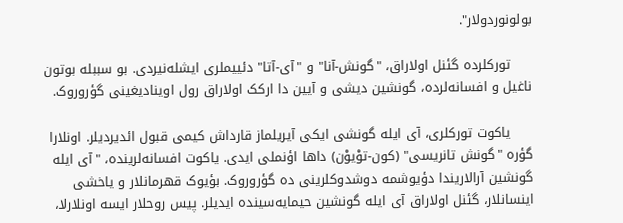بولونوردولار".

     تورکلرده گئنل اولاراق، "گونش-آنا" و "آی-آتا" دئییملری ایشله‌نیردی. بو سببله بوتون ناغیل و افسانه‌لرده، گونشین دیشی و آیین دا ارکک اولاراق رول اوینادیغینی گؤروروک.

     یاکوت تورکلری، آی ایله گونشی ایکی آیریلماز قارداش کیمی قبول ائدیردیلر. اونلارا گؤره "گونش تانریسی" (کون-توْیوْن) داها اؤنملی ایدی. یاکوت افسانه‌لرینده، "آی ایله گونشین آرالاریندا دؤیوشمه دوشدوکلرینی ده گؤروروک. بؤیوک قهرمانلار و یاخشی اینسانلار، گئنل اولاراق آی ایله گونشین حیمایه‌سینده ایدیلر. پیس روحلار ایسه اونلارلا،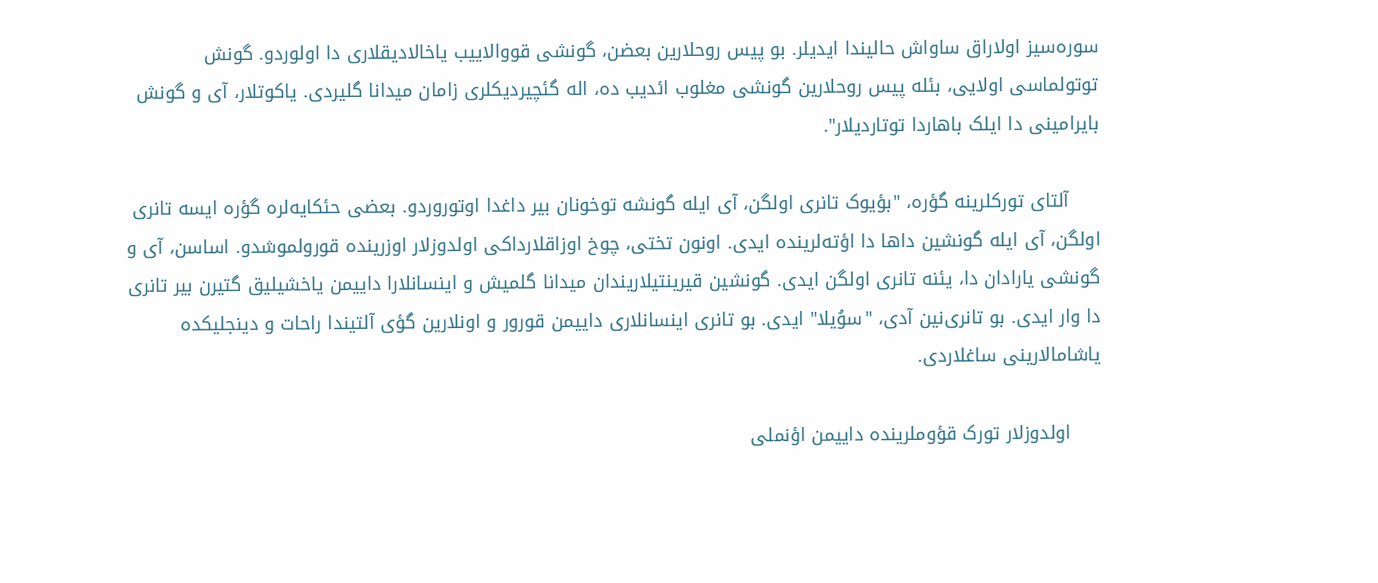سوره‌سیز اولاراق ساواش حالیندا ایدیلر. بو پیس روحلارین بعضن، گونشی قووالاییب یاخالادیقلاری دا اولوردو. گونش توتولماسی اولایی، بئله پیس روحلارین گونشی مغلوب ائدیب ده، اله گئچیردیکلری زامان میدانا گلیردی. یاکوتلار، آی و گونش بایرامینی دا ایلک باهاردا توتاردیلار".

     آلتای تورکلرینه گؤره، "بؤیوک تانری اولگن، آی ایله گونشه توخونان بیر داغدا اوتوروردو. بعضی حئکایه‌لره گؤره ایسه تانری اولگن، آی ایله گونشین داها دا اؤته‌لرینده ایدی. اونون تختی، چوخ اوزاقلارداکی اولدوزلار اوزرینده قورولموشدو. اساسن، آی و گونشی یارادان دا، یئنه تانری اولگن ایدی. گونشین قیرینتیلاریندان میدانا گلمیش و اینسانلارا داییمن یاخشیلیق گتیرن بیر تانری دا وار ایدی. بو تانری‌نین آدی، "سوُیلا" ایدی. بو تانری اینسانلاری داییمن قورور و اونلارین گؤی آلتیندا راحات و دینجلیکده یاشامالارینی ساغلاردی.

     اولدوزلار تورک قؤوملرینده داییمن اؤنملی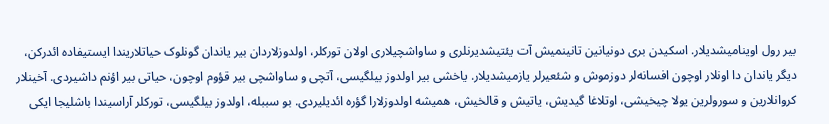بیر رول اوینامیشدیلار. اسکیدن بری دونیا‌نین تا‌نینمیش آت یئتیشدیرنلری و ساواشچیلاری اولان تورکلر، اولدوزلاردان بیر یاندان گونلوک حیاتلاریندا ایستیفاده ائدرکن، دیگر یاندان دا اونلار اوچون افسانه‌لر دوزموش و شئعیرلر یازمیشدیلار. یاخشی بیر اولدوز بیلگیسی، آتچی و ساواشچی بیر قؤوم اوچون، حیاتی بیر اؤنم داشیردی. آخینلار کروانلارین و سورولرین یولا چیخیشی، اوتلاغا گیدیش، یاتیش و قالخیش، همیشه اولدوزلارا گؤره ائدیلیردی. بو سببله، اولدوز بیلگیسی، تورکلر آراسیندا باشلیجا ایکی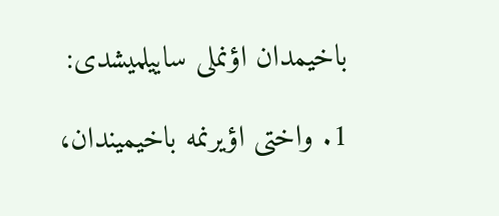باخیمدان اؤنملی ساییلمیشدی:

1. واختی اؤیرنمه باخیمیندان،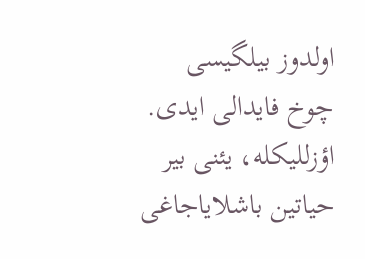اولدوز بیلگیسی چوخ فایدالی ایدی. اؤزللیکله، یئنی بیر حیاتین باشلایاجاغی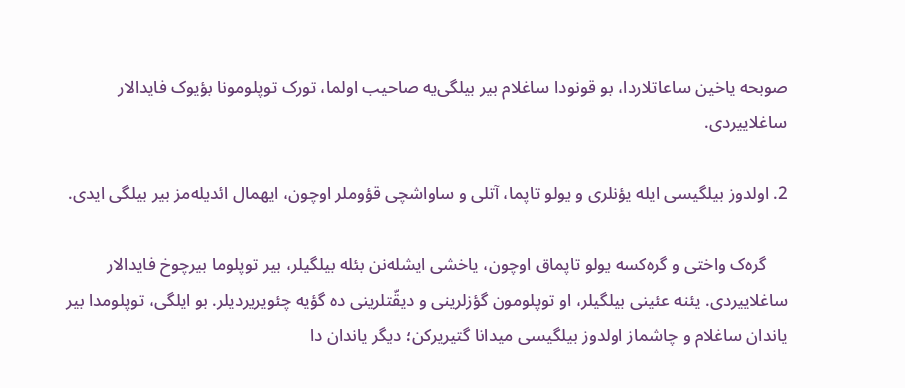صوبحه یاخین ساعاتلاردا، بو قونودا ساغلام بیر بیلگی‌یه صاحیب اولما، تورک توپلومونا بؤیوک فایدالار ساغلاییردی.

2. اولدوز بیلگیسی ایله یؤنلری و یولو تاپما، آتلی و ساواشچی قؤوملر اوچون، ایهمال ائدیله‌مز بیر بیلگی ایدی.

     گره‌ک واختی و گره‌کسه یولو تاپماق اوچون، یاخشی ایشله‌نن بئله بیلگیلر، بیر توپلوما بیرچوخ فایدالار ساغلاییردی. یئنه عئینی بیلگیلر، او توپلومون گؤزلرینی و دیقّتلرینی ده گؤیه چئویریردیلر. بو ایلگی، توپلومدا بیر یاندان ساغلام و چاشماز اولدوز بیلگیسی میدانا گتیریرکن؛ دیگر یاندان دا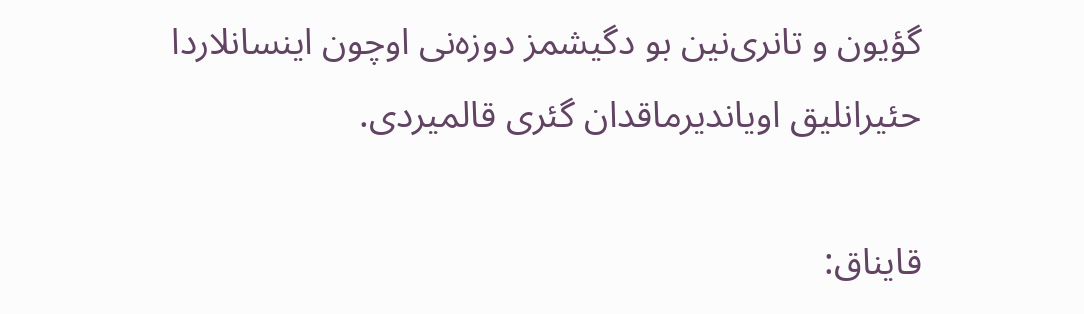گؤیون و تانری‌نین بو دگیشمز دوزه‌نی اوچون اینسانلاردا حئیرانلیق اویاندیرماقدان گئری قالمیردی.

قایناق: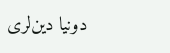دونیا دین‌لری